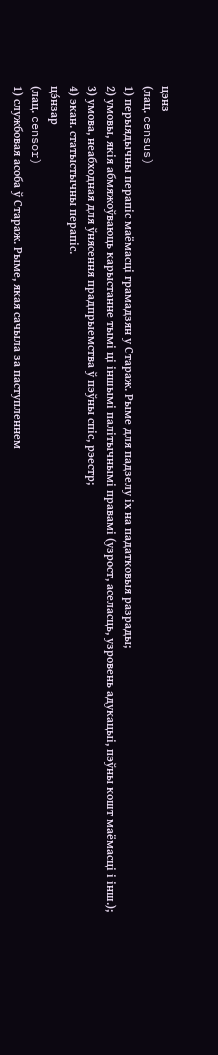цэнз
(лац. census)
1) перыядычны перапіс маёмасці грамадзян у Стараж. Рыме для падзелу іх на падатковыя разрады;
2) умовы, якія абмяжоўваюць карыстанне тымі ці іншымі палітычнымі правамі (узрост, аселасць, узровень адукацыі, пэўны кошт маёмасці і інш.);
3) умова, неабходная для ўнясення прадпрыемства ў пэўны спіс, рэестр;
4) экан. статыстычны перапіс.
цэ́нзар
(лац. censor)
1) службовая асоба ў Стараж. Рыме, якая сачыла за паступленнем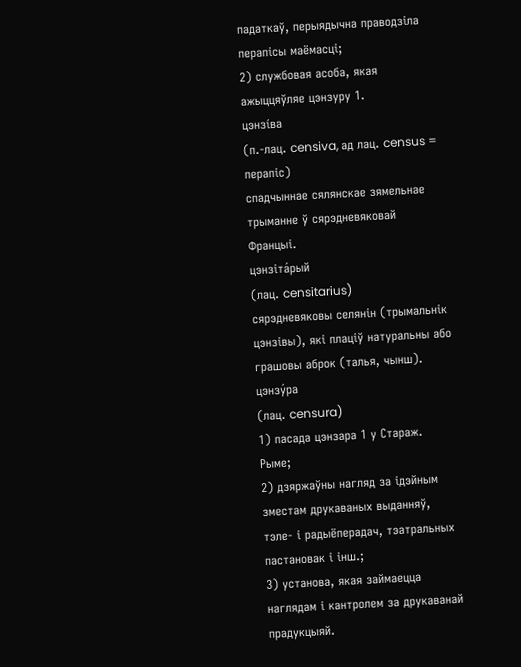падаткаў, перыядычна праводзіла перапісы маёмасці;
2) службовая асоба, якая ажыццяўляе цэнзуру 1.
цэнзі́ва
(п.-лац. censiva, ад лац. census = перапіс)
спадчыннае сялянскае зямельнае трыманне ў сярэдневяковай Францыі.
цэнзіта́рый
(лац. censitarius)
сярэдневяковы селянін (трымальнік цэнзівы), які плаціў натуральны або грашовы аброк (талья, чынш).
цэнзу́ра
(лац. censura)
1) пасада цэнзара 1 у Стараж. Рыме;
2) дзяржаўны нагляд за ідэйным зместам друкаваных выданняў, тэле- і радыёперадач, тэатральных пастановак і інш.;
3) установа, якая займаецца наглядам і кантролем за друкаванай прадукцыяй.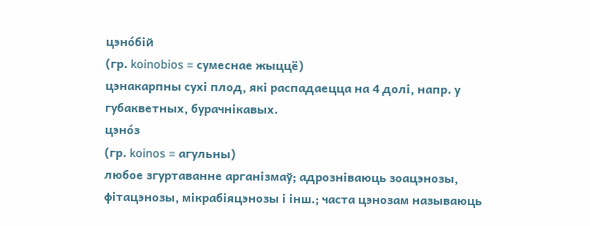цэно́бій
(гр. koinobios = сумеснае жыццё)
цэнакарпны сухі плод, які распадаецца на 4 долі, напр. у губакветных, бурачнікавых.
цэно́з
(гр. koinos = агульны)
любое згуртаванне арганізмаў; адрозніваюць зоацэнозы, фітацэнозы, мікрабіяцэнозы і інш.; часта цэнозам называюць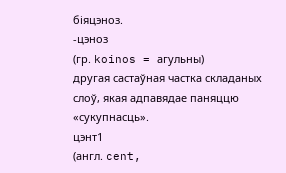біяцэноз.
-цэноз
(гр. koinos = агульны)
другая састаўная частка складаных слоў, якая адпавядае паняццю «сукупнасць».
цэнт1
(англ. cent,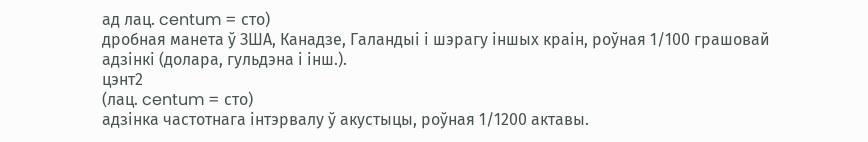ад лац. centum = сто)
дробная манета ў ЗША, Канадзе, Галандыі і шэрагу іншых краін, роўная 1/100 грашовай адзінкі (долара, гульдэна і інш.).
цэнт2
(лац. centum = сто)
адзінка частотнага інтэрвалу ў акустыцы, роўная 1/1200 актавы.